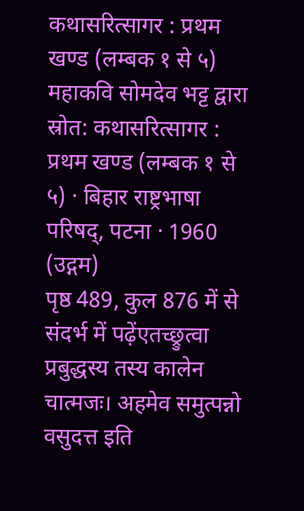कथासरित्सागर : प्रथम खण्ड (लम्बक १ से ५)
महाकवि सोमदेव भट्ट द्वारा
स्रोत: कथासरित्सागर : प्रथम खण्ड (लम्बक १ से ५) · बिहार राष्ट्रभाषा परिषद्, पटना · 1960 (उद्गम)
पृष्ठ 489, कुल 876 में से
संदर्भ में पढ़ेंएतच्छ्रुत्वा प्रबुद्धस्य तस्य कालेन चात्मजः। अहमेव समुत्पन्नो वसुदत्त इति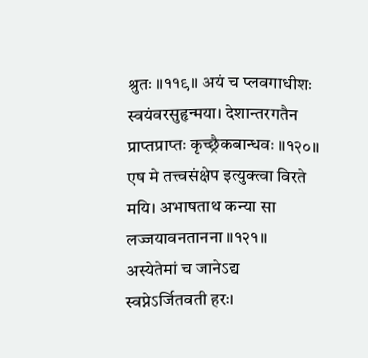श्रुतः ॥११९॥ अयं च प्लवगाधीशः स्वयंवरसुहृन्मया। देशान्तरगतैन प्राप्तप्राप्तः कृच्छ्रैकबान्धवः ॥१२०॥ एष मे तत्त्वसंक्षेप इत्युक्त्वा विरते मयि। अभाषताथ कन्या सा लज्जयावनतानना ॥१२१॥ अस्येतेमां च जानेऽद्य स्वप्नेऽर्जितवती हरः।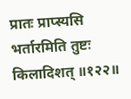प्रातः प्राप्स्यसि भर्तारमिति तुष्टः किलादिशत् ॥१२२॥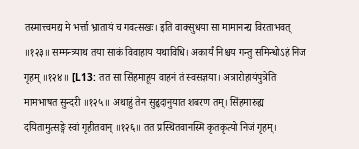तस्मात्त्वमद्य मे भर्त्ता भ्रातायं च गवत्सखः। इति वाक्सुधया सा मामानन्द्य विरताभवत् ॥१२३॥ सम्मन्त्र्याथ तया साकं विवाहाय यथाविधि। अकार्यं निश्चय गन्तु समिन्धोऽहं निज गृहम् ॥१२४॥ [L13: तत सा सिंहमाहूय वाहनं तं स्वसज्ञया। अत्रारोहायंपुत्रेति मामभाषत सुन्दरी ॥१२५॥ अथाहुं तेन सुहृदानुयात शबरण तम्। सिंहमारुह्य दयितामुत्सङ्गे स्वां गृहीतवान् ॥१२६॥ तत प्रस्थितवानस्मि कृतकृत्यो निजं गृहम्।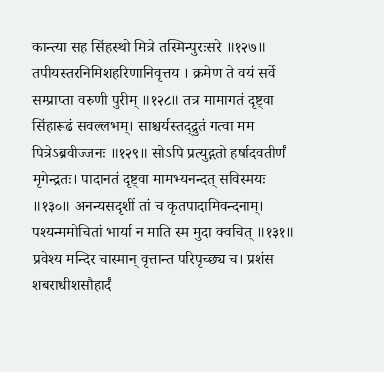कान्त्या सह सिंहस्थो मित्रे तस्मिन्पुरःसरे ॥१२७॥ तपीयस्तरनिमिशहरिणानिवृत्तय । क्रमेण ते वयं सर्वे सम्प्राप्ता वरुणी पुरीम् ॥१२८॥ तत्र मामागतं दृष्ट्वा सिंहारूढं सवल्लभम्। साश्चर्यस्तद्द्रुतं गत्वा मम पित्रेऽब्रवीज्जनः ॥१२९॥ सोऽपि प्रत्युद्गतो हर्षादवतीर्णं मृगेन्द्रतः। पादानतं दृष्ट्वा मामभ्यनन्दत् सविस्मयः ॥१३०॥ अनन्यसदृशीं तां च कृतपादामिवन्दनाम्। पश्यन्ममोचितां भार्या न माति स्म मुदा क्वचित् ॥१३१॥ प्रवेश्य मन्दिर चास्मान् वृत्तान्त परिपृच्छ्य च। प्रशंस शबराधीशसौहार्दं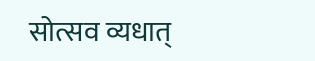सोत्सव व्यधात्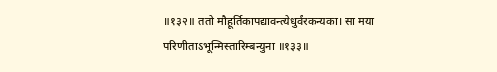॥१३२॥ ततो मौहूर्तिकापद्यावन्त्येधुर्वंरकन्यका। सा मया परिणीताऽभून्मिस्तारिम्बन्युना ॥१३३॥